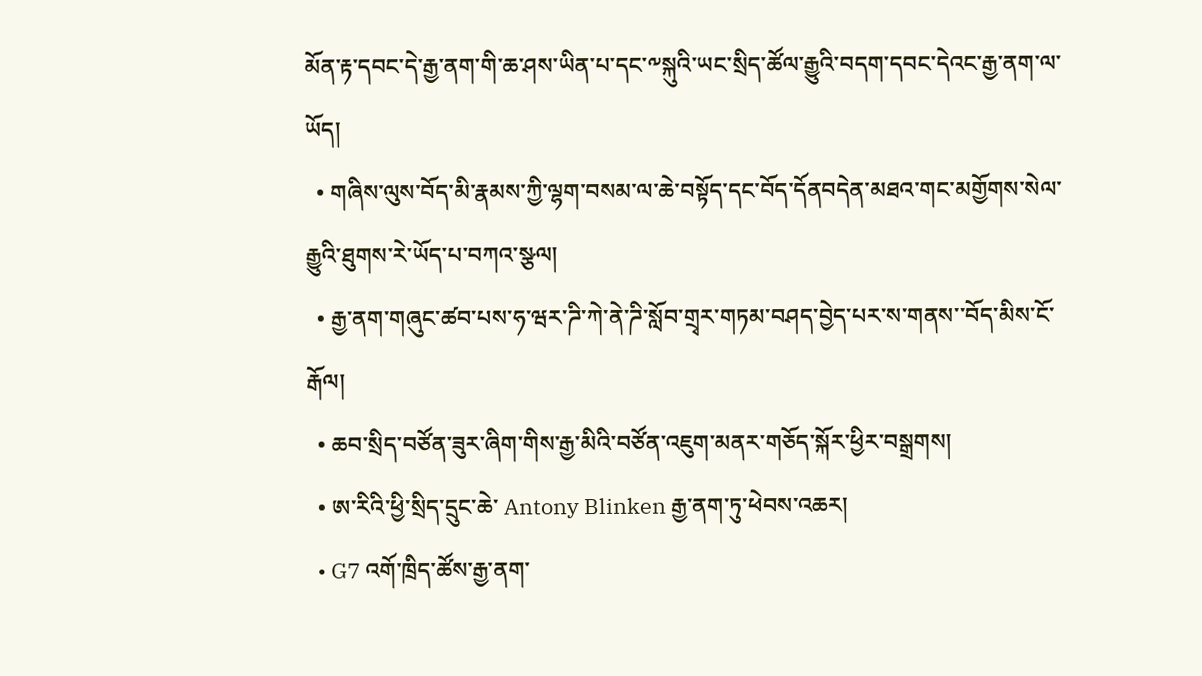མོན་རྟ་དབང་དེ་རྒྱ་ནག་གི་ཆ་ཤས་ཡིན་པ་དང་༸སྐུའི་ཡང་སྲིད་ཚོལ་རྒྱུའི་བདག་དབང་དེའང་རྒྱ་ནག་ལ་ཡོད།
  • གཞིས་ལུས་བོད་མི་རྣམས་ཀྱི་ལྷག་བསམ་ལ་ཆེ་བསྟོད་དང་བོད་དོནབདེན་མཐའ་གང་མགྱོགས་སེལ་རྒྱུའི་ཐུགས་རེ་ཡོད་པ་བཀའ་སྩལ།
  • རྒྱ་ནག་གཞུང་ཚབ་པས་ཧ་ཝར་ཌི་ཀེ་ནེ་ཌི་སློབ་གྲྭར་གཏམ་བཤད་བྱེད་པར་ས་གནས་་བོད་མིས་ངོ་རྒོལ།
  • ཆབ་སྲིད་བཙོན་ཟུར་ཞིག་གིས་རྒྱ་མིའི་བཙོན་འཇུག་མནར་གཅོད་སྐོར་ཕྱིར་བསྒྲགས།
  • ཨ་རིའི་ཕྱི་སྲིད་དྲུང་ཆེ་ Antony Blinken རྒྱ་ནག་ཏུ་ཕེབས་འཆར།
  • G7 འགོ་ཁྲིད་ཚོས་རྒྱ་ནག་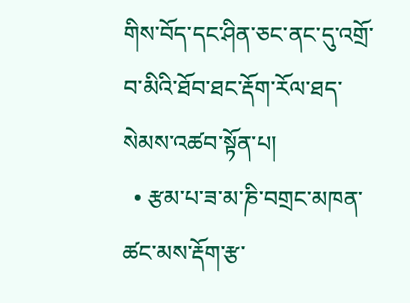གིས་བོད་དང་ཤིན་ཅང་ནང་དུ་འགྲོ་བ་མིའི་ཐོབ་ཐང་རྡོག་རོལ་ཐད་སེམས་འཚབ་སྟོན་པ།
  • རྩམ་པ་ཟ་མ་ཎི་བགྲང་མཁན་ཚང་མས་རྡོག་རྩ་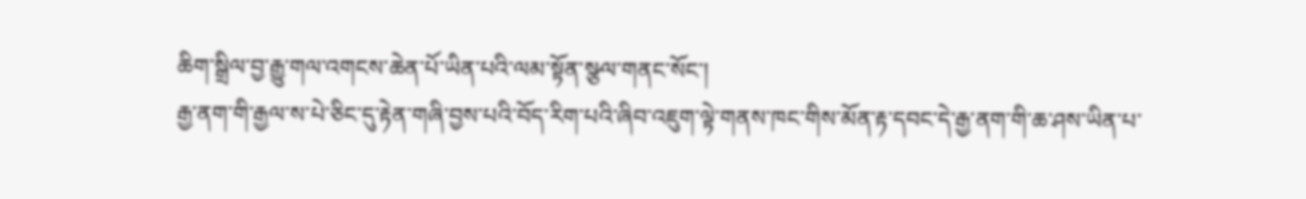ཆིག་སྒྲིལ་བྱ་རྒྱུ་གལ་འགངས་ཆེན་པོ་ཡིན་པའི་ལམ་སྟོན་སྩལ་གནང་སོང་།
རྒྱ་ནག་གི་རྒྱལ་ས་པེ་ཅིང་དུ་རྟེན་གཞི་བྱས་པའི་བོད་རིག་པའི་ཞིབ་འཇུག་ལྟེ་གནས་ཁང་གིས་མོན་རྟ་དབང་དེ་རྒྱ་ནག་གི་ཆ་ཤས་ཡིན་པ་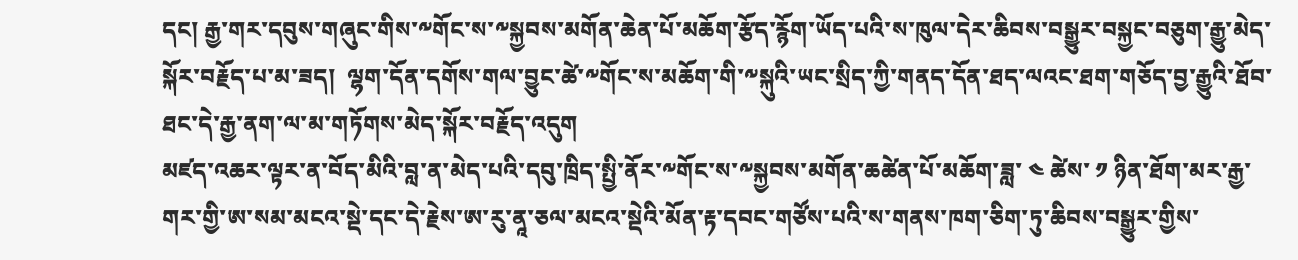དང། རྒྱ་གར་དབུས་གཞུང་གིས་༸གོང་ས་༸སྐྱབས་མགོན་ཆེན་པོ་མཆོག་རྩོད་རྙོག་ཡོད་པའི་ས་ཁུལ་དེར་ཆིབས་བསྒྱུར་བསྐྱང་བཅུག་རྒྱུ་མེད་སྐོར་བརྗོད་པ་མ་ཟད།  ལྷག་དོན་དགོས་གལ་བྱུང་ཚེ་༸གོང་ས་མཆོག་གི་༸སྐུའི་ཡང་སྲིད་ཀྱི་གནད་དོན་ཐད་ལའང་ཐག་གཅོད་བྱ་རྒྱུའི་ཐོབ་ཐང་དེ་རྒྱ་ནག་ལ་མ་གཏོགས་མེད་སྐོར་བརྗོད་འདུག
མཛད་འཆར་ལྟར་ན་བོད་མིའི་བླ་ན་མེད་པའི་དབུ་ཁྲིད་སྤྱི་ནོར་༸གོང་ས་༸སྐྱབས་མགོན་ཆཚེན་པོ་མཆོག་ཟླ་ ༤ ཚེས་ ༡ ཉིན་ཐོག་མར་རྒྱ་གར་གྱི་ཨ་སམ་མངའ་སྡེ་དང་དེ་རྗེས་ཨ་རུ་ནཱ་ཅལ་མངའ་སྡེའི་མོན་རྟ་དབང་གཙོས་པའི་ས་གནས་ཁག་ཅིག་ཏུ་ཆིབས་བསྒྱུར་གྱིས་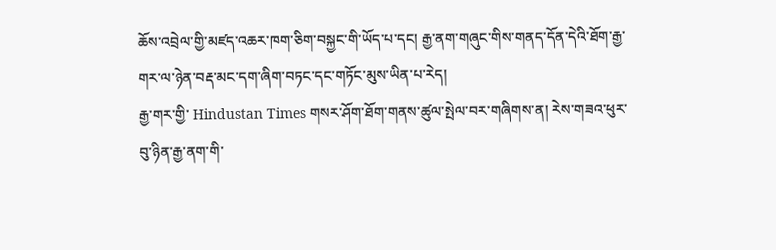ཆོས་འབྲེལ་གྱི་མཛད་འཆར་ཁག་ཅིག་བསྐྱང་གི་ཡོད་པ་དང། རྒྱ་ནག་གཞུང་གིས་གནད་དོན་དེའི་ཐོག་རྒྱ་གར་ལ་ཉེན་བརྡ་མང་དག་ཞིག་བཏང་དང་གཏོང་མུས་ཡིན་པ་རེད།
རྒྱ་གར་གྱི་ Hindustan Times གསར་ཤོག་ཐོག་གནས་ཚུལ་སྤེལ་བར་གཞིགས་ན། རེས་གཟའ་ཕུར་བུ་ཉིན་རྒྱ་ནག་གི་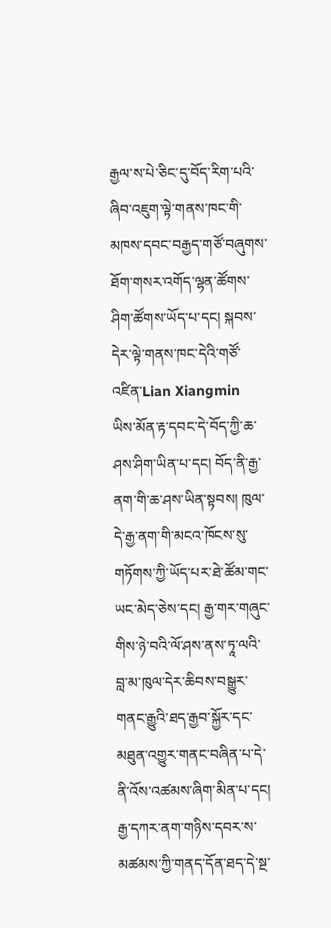རྒྱལ་ས་པེ་ཅིང་དུ་བོད་རིག་པའི་ཞིབ་འཇུག་ལྟེ་གནས་ཁང་གི་མཁས་དབང་བརྒྱད་གཙོ་བཞུགས་ཐོག་གསར་འགོད་ལྷན་ཚོགས་ཤིག་ཚོགས་ཡོད་པ་དང། སྐབས་དེར་ལྟེ་གནས་ཁང་དེའི་གཙོ་འཛིན་Lian Xiangmin  ཡིས་མོན་རྟ་དབང་དེ་བོད་ཀྱི་ཆ་ཤས་ཤིག་ཡིན་པ་དང། བོད་ནི་རྒྱ་ནག་གི་ཆ་ཤས་ཡིན་སྟབས། ཁུལ་དེ་རྒྱ་ནག་གི་མངའ་ཁོངས་སུ་གཏོགས་ཀྱི་ཡོད་པར་ཐེ་ཚོམ་གང་ཡང་མེད་ཅེས་དང། རྒྱ་གར་གཞུང་གིས་ཉེ་བའི་ལོ་ཤས་ནས་ཏཱ་ལའི་བླ་མ་ཁུལ་དེར་ཆིབས་བསྒྱུར་གནང་རྒྱུའི་ཐད་རྒྱབ་སྐྱོར་དང་མཐུན་འགྱུར་གནང་བཞིན་པ་དེ་ནི་འོས་འཚམས་ཞིག་མིན་པ་དང། རྒྱ་དཀར་ནག་གཉིས་དབར་ས་མཚམས་ཀྱི་གནད་དོན་ཐད་དེ་སྔ་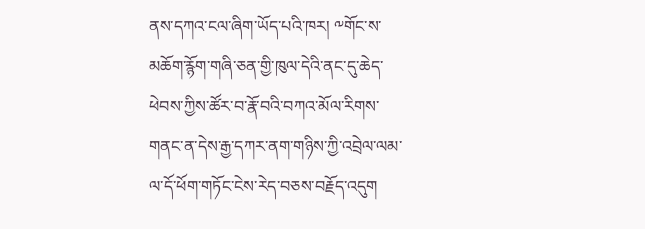ནས་དཀའ་ངལ་ཞིག་ཡོད་པའི་ཁར། ༸གོང་ས་མཆོག་རྙོག་གཞི་ཅན་གྱི་ཁུལ་དེའི་ནང་དུ་ཆེད་ཕེབས་ཀྱིས་ཚོར་བ་རྣོ་བའི་བཀའ་མོལ་རིགས་གནང་ན་དེས་རྒྱ་དཀར་ནག་གཉིས་ཀྱི་འབྲེལ་ལམ་ལ་དོ་ཕོག་གཏོང་ངེས་རེད་བཅས་བརྗོད་འདུག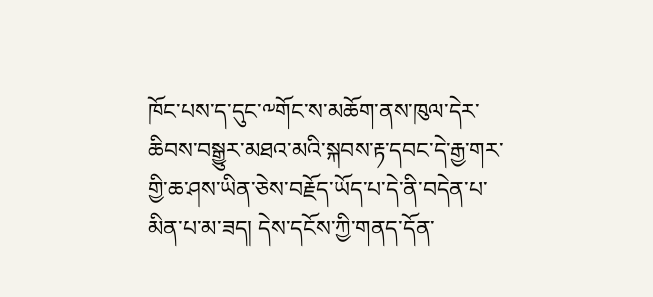ཁོང་པས་ད་དུང་༸གོང་ས་མཆོག་ནས་ཁུལ་དེར་ཆིབས་བསྒྱུར་མཐའ་མའི་སྐབས་རྟ་དབང་དེ་རྒྱ་གར་གྱི་ཆ་ཤས་ཡིན་ཅེས་བརྗོད་ཡོད་པ་དེ་ནི་བདེན་པ་མིན་པ་མ་ཟད། དེས་དངོས་ཀྱི་གནད་དོན་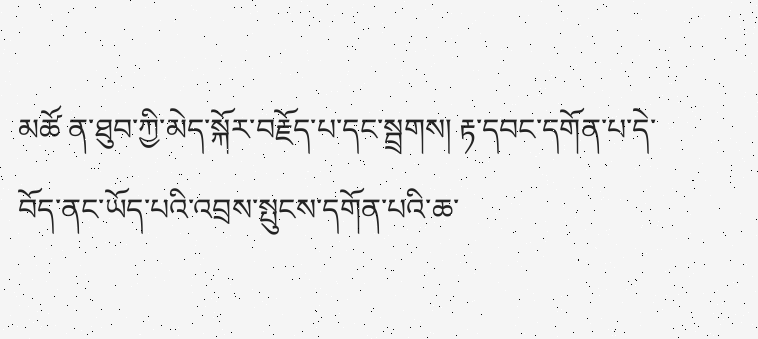མཚོ ན་ཐུབ་ཀྱི་མེད་སྐོར་བརྗོད་པ་དང་སྦྲགས། རྟ་དབང་དགོན་པ་དེ་བོད་ནང་ཡོད་པའི་འབྲས་སྤུངས་དགོན་པའི་ཆ་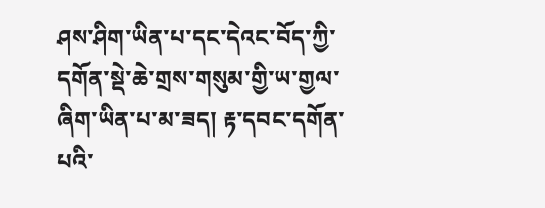ཤས་ཤིག་ཡིན་པ་དང་དེའང་བོད་ཀྱི་དགོན་སྡེ་ཆེ་གྲས་གསུམ་གྱི་ཡ་གྱལ་ཞིག་ཡིན་པ་མ་ཟད། རྟ་དབང་དགོན་པའི་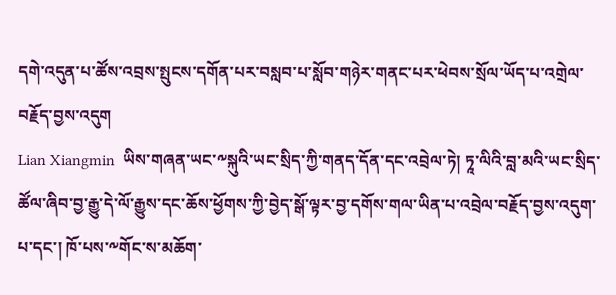དགེ་འདུན་པ་ཚོས་འབྲས་སྤུངས་དགོན་པར་བསླབ་པ་སློབ་གཉེར་གནང་པར་ཕེབས་སྲོལ་ཡོད་པ་འགྲེལ་བརྗོད་བྱས་འདུག
Lian Xiangmin  ཡིས་གཞན་ཡང་༸སྐུའི་ཡང་སྲིད་ཀྱི་གནད་དོན་དང་འབྲེལ་ཏེ། ཏཱ་ལིའི་བླ་མའི་ཡང་སྲིད་ཚོལ་ཞིབ་བྱ་རྒྱུ་དེ་ལོ་རྒྱུས་དང་ཆོས་ཕྱོགས་ཀྱི་བྱེད་སྒོ་ལྟར་བྱ་དགོས་གལ་ཡིན་པ་འབྲེལ་བརྗོད་བྱས་འདུག་པ་དང་། ཁོ་པས་༸གོང་ས་མཆོག་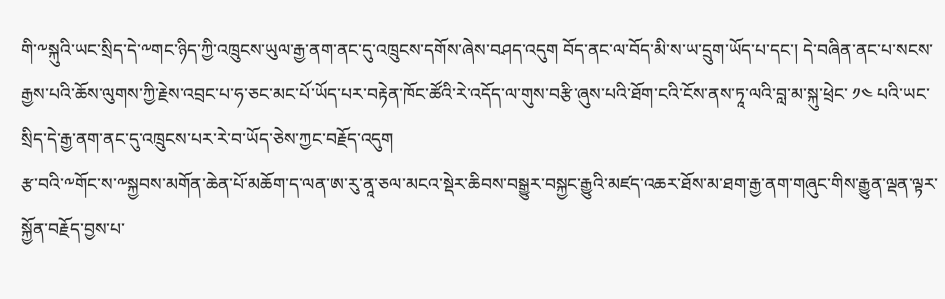གི་༸སྐུའི་ཡང་སྲིད་དེ་༸གང་ཉིད་ཀྱི་འཁྲུངས་ཡུལ་རྒྱ་ནག་ནང་དུ་འཁྲུངས་དགོས་ཞེས་བཤད་འདུག བོད་ནང་ལ་བོད་མི་ས་ཡ་དྲུག་ཡོད་པ་དང་། དེ་བཞིན་ནང་པ་སངས་རྒྱས་པའི་ཆོས་ལུགས་ཀྱི་རྗེས་འབྲང་པ་ཧ་ཅང་མང་པོ་ཡོད་པར་བརྟེན་ཁོང་ཚོའི་རེ་འདོད་ལ་གུས་བརྩི་ཞུས་པའི་ཐོག་ངའི་ངོས་ནས་ཏཱ་ལའི་བླ་མ་སྐུ་ཕྲེང་ ༡༤ པའི་ཡང་སྲིད་དེ་རྒྱ་ནག་ནང་དུ་འཁྲུངས་པར་རེ་བ་ཡོད་ཅེས་ཀྱང་བརྗོད་འདུག
རྩ་བའི་༸གོང་ས་༸སྐྱབས་མགོན་ཆེན་པོ་མཆོག་ད་ལན་ཨ་རུ་ནཱ་ཅལ་མངའ་སྡེར་ཆིབས་བསྒྱུར་བསྐྱང་རྒྱུའི་མཛད་འཆར་ཐོས་མ་ཐག་རྒྱ་ནག་གཞུང་གིས་རྒྱུན་ལྡན་ལྟར་སྐྱོན་བརྗོད་བྱས་པ་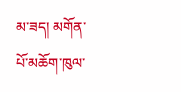མ་ཟད། མགོན་པོ་མཆོག་ཁུལ་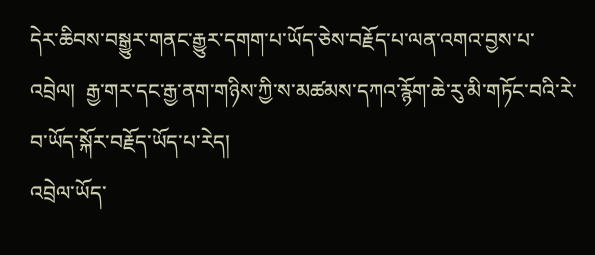དེར་ཆིབས་བསྒྱུར་གནང་རྒྱུར་དགག་པ་ཡོད་ཅེས་བརྗོད་པ་ལན་འགའ་བྱས་པ་འབྲེལ།  རྒྱ་གར་དང་རྒྱ་ནག་གཉིས་ཀྱི་ས་མཚམས་དཀའ་རྙོག་ཆེ་རུ་མི་གཏོང་བའི་རེ་བ་ཡོད་སྐོར་བརྗོད་ཡོད་པ་རེད།
འབྲེལ་ཡོད་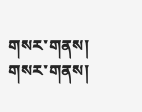གསར་གནས།
གསར་གནས།